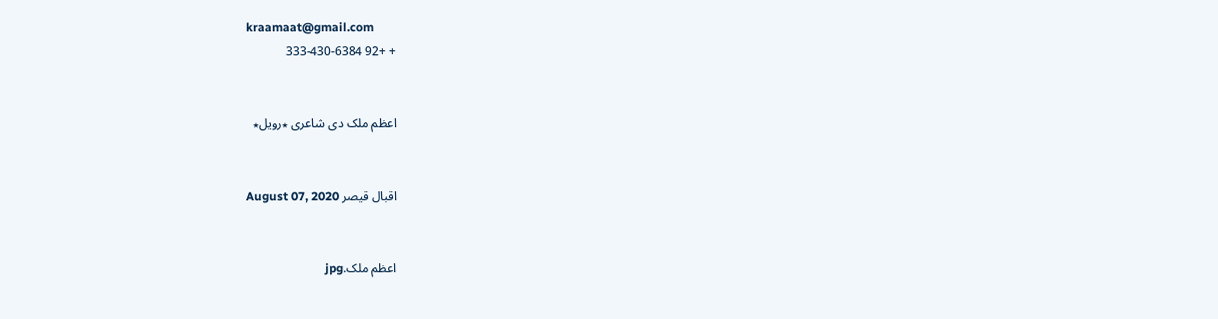kraamaat@gmail.com
+ +92 333-430-6384


اعظم ملک دی شاعری ٭رویل٭


اقبال قیصر August 07, 2020


اعظم ملک.jpg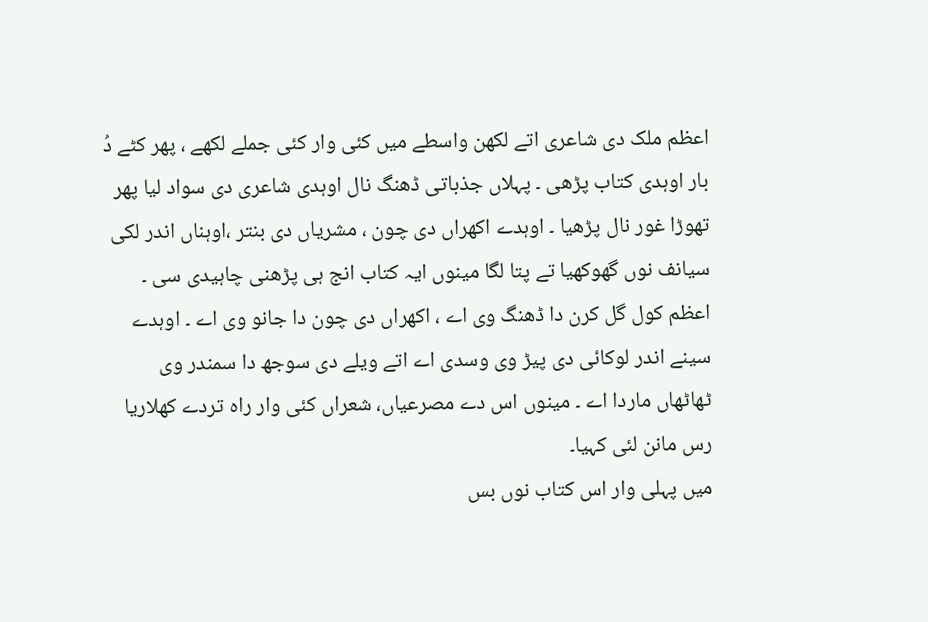اعظم ملک دی شاعری اتے لکھن واسطے میں کئی وار کئی جملے لکھے ، پھر کٹے دُ بار اوہدی کتاب پڑھی ۔ پہلاں جذباتی ڈھنگ نال اوہدی شاعری دی سواد لیا پھر تھوڑا غور نال پڑھیا ۔ اوہدے اکھراں دی چون ، مشریاں دی بنتر ،اوہناں اندر لکی سیانف نوں گھوکھیا تے پتا لگا مینوں ایہ کتاب انج ہی پڑھنی چاہیدی سی ۔ اعظم کول گل کرن دا ڈھنگ وی اے ، اکھراں دی چون دا جانو وی اے ۔ اوہدے سینے اندر لوکائی دی پیڑ وی وسدی اے اتے ویلے دی سوجھ دا سمندر وی ٹھاٹھاں ماردا اے ۔ مینوں اس دے مصرعیاں، شعراں کئی وار راہ تردے کھلاریا رس مانن لئی کہیا۔
میں پہلی وار اس کتاب نوں بس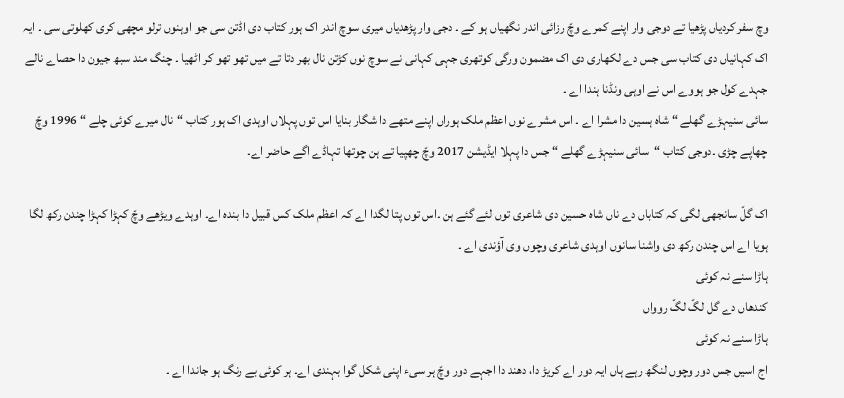وچ سفر کردیاں پڑھیا تے دوجی وار اپنے کمرے وچّ رزائی اندر نگھیاں ہو کے ۔ دجی وار پڑھدیاں میری سوچ اندر اک ہور کتاب دی اڈتن سی جو اوہنوں ترلو مچھی کری کھلوتی سی ۔ ایہ اک کہانیاں دی کتاب سی جس دے لکھاری دی اک مضمون ورگی کوتھری جہی کہانی نے سوچ نوں کڑتن نال بھر دتا تے میں تھو تھو کر اٹھیا ۔ چنگ مند سبھ جیون دا حصاے نالے جہدے کول جو ہووے اس نے اوہی ونڈنا ہندا اے ۔
سائی سنیہڑے گھلے “ شاہ ہسین دا مشرا اے ۔ اس مشرے نوں اعظم ملک ہوراں اپنے متھے دا شگار بنایا اس توں پہلاں اوہدی اک ہور کتاب “نال میرے کوئی چلے “ 1996 وچّ چھاپے چڑی ۔دوجی کتاب “سائی سنیہڑے گھلے “ جس دا پہلا ایڈیشن 2017 وچّ چھپیا تے ہن چوتھا تہاڈے اگے حاضر اے۔

اک گلّ سانجھی لگی کہ کتاباں دے ناں شاہ حسین دی شاعری توں لئے گئے ہن ۔اس توں پتا لگدا اے کہ اعظم ملک کس قبیل دا بندہ اے۔ اوہدے ویڑھے وچّ کہڑا کہڑا چندن رکھ لگا ہویا اے اس چندن رکھ دی واشنا سانوں اوہدی شاعری وچوں وی آؤندی اے ۔
ہاڑا سنے نہ کوئی
کندھاں دے گل لگّ لگّ روواں
ہاڑا سنے نہ کوئی
اج اسیں جس دور وچوں لنگھ رہے ہاں ایہ دور اے کریڑ دا، دھند دا اجہے دور وچّ ہر سیء اپنی شکل گوا بہندی اے۔ ہر کوئی بے رنگ ہو جاندا اے ۔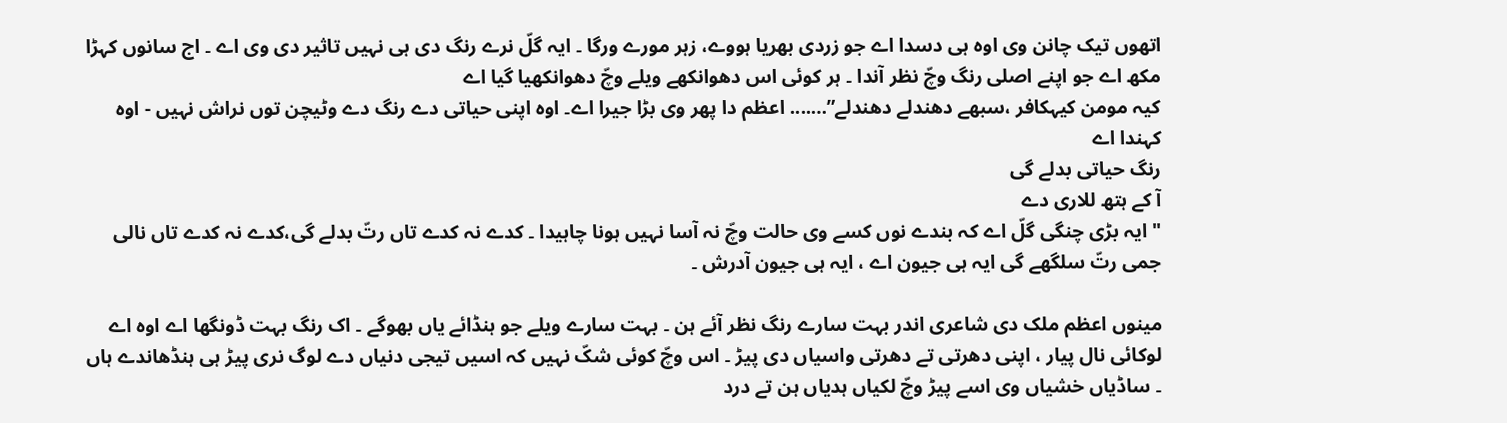اتھوں تیک چانن وی اوہ ہی دسدا اے جو زردی بھریا ہووے، زہر مورے ورگا ۔ ایہ گلّ نرے رنگ دی ہی نہیں تاثیر دی وی اے ۔ اج سانوں کہڑا مکھ اے جو اپنے اصلی رنگ وچّ نظر آندا ۔ ہر کوئی اس دھوانکھے ویلے وچّ دھوانکھیا گیا اے
کیہ مومن کیہکافر ،سبھے دھندلے دھندلے”….... اعظم دا پھر وی بڑا جیرا اے۔ اوہ اپنی حیاتی دے رنگ دے وٹیچن توں نراش نہیں - اوہ کہندا اے
رنگ حیاتی بدلے گی
آ کے ہتھ للاری دے
" ایہ بڑی چنگی گلّ اے کہ بندے نوں کسے وی حالت وچّ نہ آسا نہیں ہونا چاہیدا ۔ کدے نہ کدے تاں رتّ بدلے گی،کدے نہ کدے تاں نالی جمی رتّ سلگھے گی ایہ ہی جیون اے ، ایہ ہی جیون آدرش ۔

مینوں اعظم ملک دی شاعری اندر بہت سارے رنگ نظر آئے ہن ۔ بہت سارے ویلے جو ہنڈائے یاں بھوگے ۔ اک رنگ بہت ڈونگھا اے اوہ اے لوکائی نال پیار ، اپنی دھرتی تے دھرتی واسیاں دی پیڑ ۔ اس وچّ کوئی شکّ نہیں کہ اسیں تیجی دنیاں دے لوگ نری پیڑ ہی ہنڈھاندے ہاں ۔ ساڈیاں خشیاں وی اسے پیڑ وچّ لکیاں ہدیاں ہن تے درد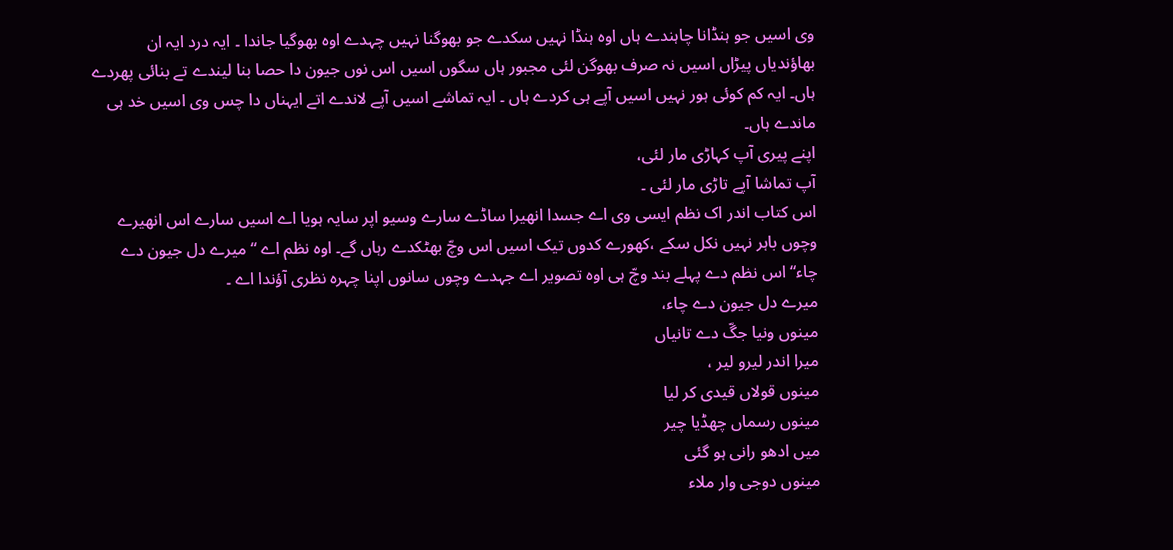وی اسیں جو ہنڈانا چاہندے ہاں اوہ ہنڈا نہیں سکدے جو بھوگنا نہیں چہدے اوہ بھوگیا جاندا ۔ ایہ درد ایہ ان بھاؤندیاں پیڑاں اسیں نہ صرف بھوگن لئی مجبور ہاں سگوں اسیں اس نوں جیون دا حصا بنا لیندے تے بنائی پھردے ہاں۔ ایہ کم کوئی ہور نہیں اسیں آپے ہی کردے ہاں ۔ ایہ تماشے اسیں آپے لاندے اتے ایہناں دا چس وی اسیں خد ہی ماندے ہاں۔
اپنے پیری آپ کہاڑی مار لئی،
آپ تماشا آپے تاڑی مار لئی ۔
اس کتاب اندر اک نظم ایسی وی اے جسدا انھیرا ساڈے سارے وسیو اپر سایہ ہویا اے اسیں سارے اس انھیرے وچوں باہر نہیں نکل سکے ،کھورے کدوں تیک اسیں اس وچّ بھٹکدے رہاں گے۔ اوہ نظم اے “میرے دل جیون دے چاء“ اس نظم دے پہلے بند وچّ ہی اوہ تصویر اے جہدے وچوں سانوں اپنا چہرہ نظری آؤندا اے ۔
میرے دل جیون دے چاء،
مینوں ونیا جگّ دے تانیاں
میرا اندر لیرو لیر ،
مینوں قولاں قیدی کر لیا
مینوں رسماں چھڈیا چیر
میں ادھو رانی ہو گئی
مینوں دوجی وار ملاء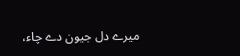میرے دل جیون دے چاء،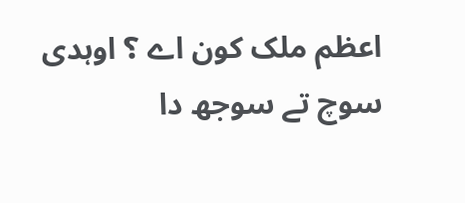اعظم ملک کون اے ؟ اوہدی سوچ تے سوجھ دا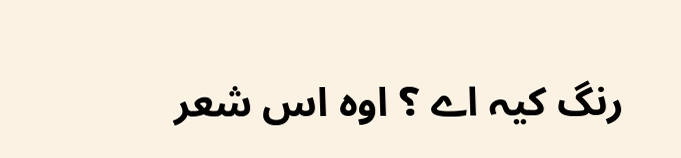رنگ کیہ اے ؟ اوہ اس شعر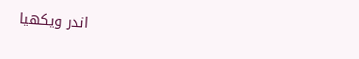اندر ویکھیا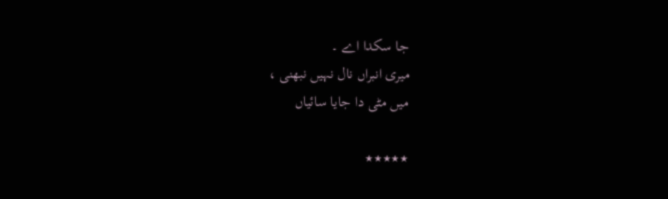جا سکدا اے ۔
میری انبراں نال نہیں نبھنی ،
میں مٹی دا جایا سائیاں

٭٭٭٭٭